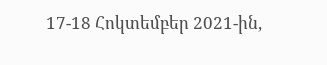17-18 Հոկտեմբեր 2021-ին,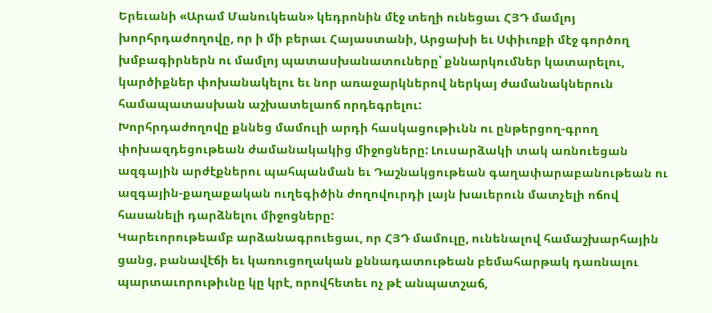Երեւանի «Արամ Մանուկեան» կեդրոնին մէջ տեղի ունեցաւ ՀՅԴ մամլոյ խորհրդաժողովը, որ ի մի բերաւ Հայաստանի, Արցախի եւ Սփիւռքի մէջ գործող խմբագիրներն ու մամլոյ պատասխանատուները՝ քննարկումներ կատարելու, կարծիքներ փոխանակելու եւ նոր առաջարկներով ներկայ ժամանակներուն համապատասխան աշխատելաոճ որդեգրելու:
Խորհրդաժողովը քննեց մամուլի արդի հասկացութիւնն ու ընթերցող-գրող փոխազդեցութեան ժամանակակից միջոցները: Լուսարձակի տակ առնուեցան ազգային արժէքներու պահպանման եւ Դաշնակցութեան գաղափարաբանութեան ու ազգային-քաղաքական ուղեգիծին ժողովուրդի լայն խաւերուն մատչելի ոճով հասանելի դարձնելու միջոցները:
Կարեւորութեամբ արձանագրուեցաւ, որ ՀՅԴ մամուլը, ունենալով համաշխարհային ցանց, բանավէճի եւ կառուցողական քննադատութեան բեմահարթակ դառնալու պարտաւորութիւնը կը կրէ, որովհետեւ ոչ թէ անպատշաճ,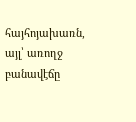հայհոյախառն, այլ՝ առողջ բանավէճը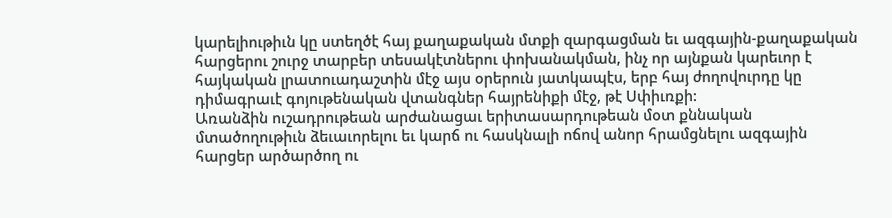կարելիութիւն կը ստեղծէ հայ քաղաքական մտքի զարգացման եւ ազգային-քաղաքական հարցերու շուրջ տարբեր տեսակէտներու փոխանակման, ինչ որ այնքան կարեւոր է հայկական լրատուադաշտին մէջ այս օրերուն յատկապէս, երբ հայ ժողովուրդը կը դիմագրաւէ գոյութենական վտանգներ հայրենիքի մէջ, թէ Սփիւռքի:
Առանձին ուշադրութեան արժանացաւ երիտասարդութեան մօտ քննական մտածողութիւն ձեւաւորելու եւ կարճ ու հասկնալի ոճով անոր հրամցնելու ազգային հարցեր արծարծող ու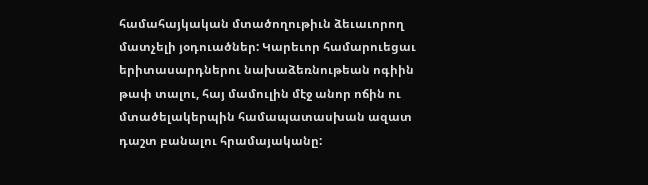համահայկական մտածողութիւն ձեւաւորող մատչելի յօդուածներ: Կարեւոր համարուեցաւ երիտասարդներու նախաձեռնութեան ոգիին թափ տալու, հայ մամուլին մէջ անոր ոճին ու մտածելակերպին համապատասխան ազատ դաշտ բանալու հրամայականը: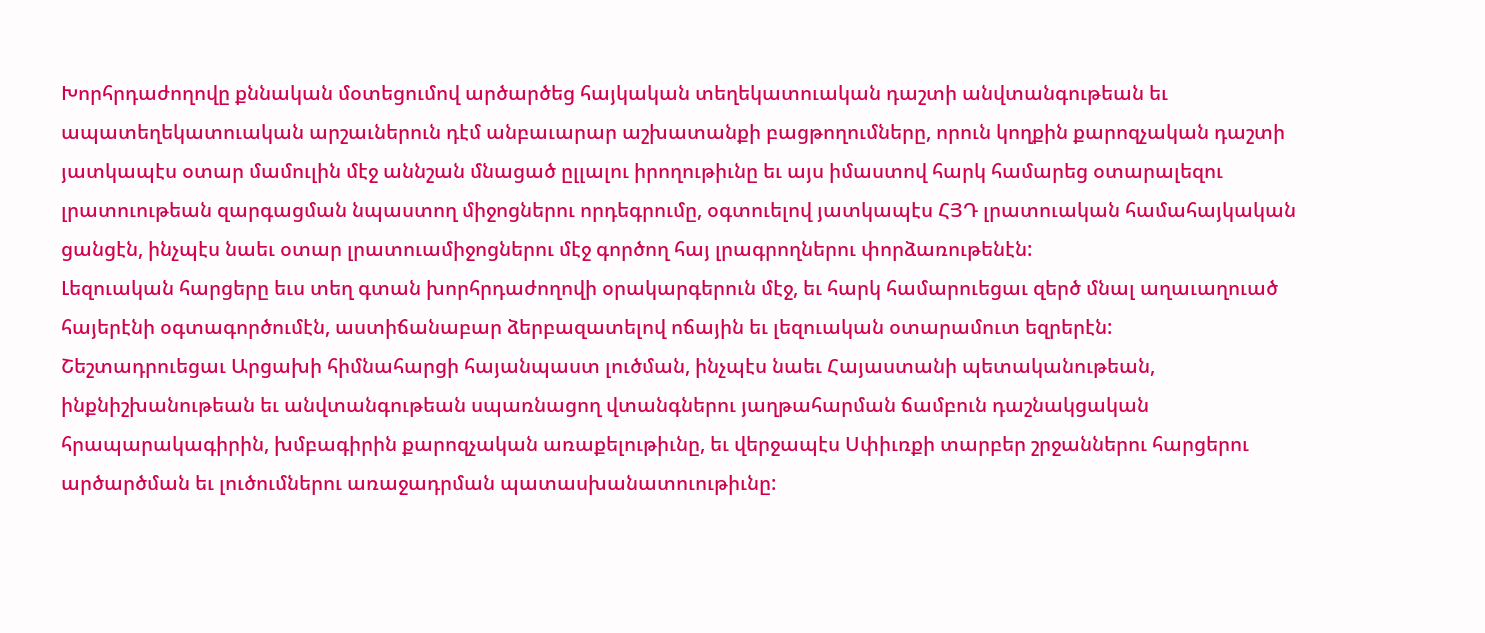Խորհրդաժողովը քննական մօտեցումով արծարծեց հայկական տեղեկատուական դաշտի անվտանգութեան եւ ապատեղեկատուական արշաւներուն դէմ անբաւարար աշխատանքի բացթողումները, որուն կողքին քարոզչական դաշտի յատկապէս օտար մամուլին մէջ աննշան մնացած ըլլալու իրողութիւնը եւ այս իմաստով հարկ համարեց օտարալեզու լրատուութեան զարգացման նպաստող միջոցներու որդեգրումը, օգտուելով յատկապէս ՀՅԴ լրատուական համահայկական ցանցէն, ինչպէս նաեւ օտար լրատուամիջոցներու մէջ գործող հայ լրագրողներու փորձառութենէն:
Լեզուական հարցերը եւս տեղ գտան խորհրդաժողովի օրակարգերուն մէջ, եւ հարկ համարուեցաւ զերծ մնալ աղաւաղուած հայերէնի օգտագործումէն, աստիճանաբար ձերբազատելով ոճային եւ լեզուական օտարամուտ եզրերէն:
Շեշտադրուեցաւ Արցախի հիմնահարցի հայանպաստ լուծման, ինչպէս նաեւ Հայաստանի պետականութեան, ինքնիշխանութեան եւ անվտանգութեան սպառնացող վտանգներու յաղթահարման ճամբուն դաշնակցական հրապարակագիրին, խմբագիրին քարոզչական առաքելութիւնը, եւ վերջապէս Սփիւռքի տարբեր շրջաններու հարցերու արծարծման եւ լուծումներու առաջադրման պատասխանատուութիւնը: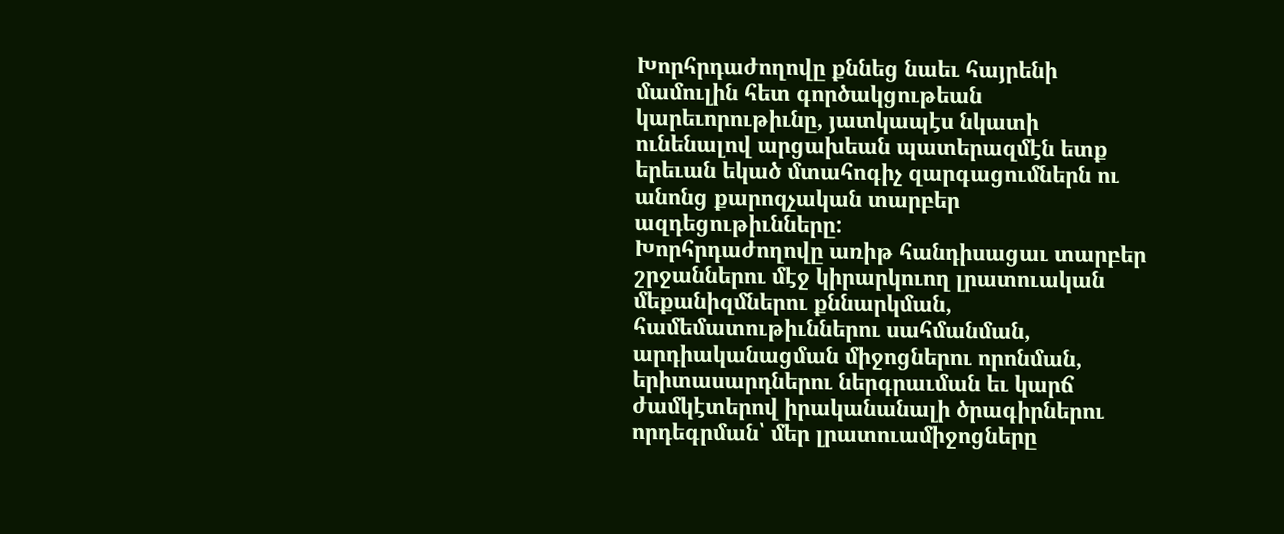Խորհրդաժողովը քննեց նաեւ հայրենի մամուլին հետ գործակցութեան կարեւորութիւնը, յատկապէս նկատի ունենալով արցախեան պատերազմէն ետք երեւան եկած մտահոգիչ զարգացումներն ու անոնց քարոզչական տարբեր ազդեցութիւնները:
Խորհրդաժողովը առիթ հանդիսացաւ տարբեր շրջաններու մէջ կիրարկուող լրատուական մեքանիզմներու քննարկման, համեմատութիւններու սահմանման, արդիականացման միջոցներու որոնման, երիտասարդներու ներգրաւման եւ կարճ ժամկէտերով իրականանալի ծրագիրներու որդեգրման՝ մեր լրատուամիջոցները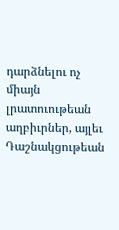դարձնելու ոչ միայն լրատուութեան աղբիւրներ, այլեւ Դաշնակցութեան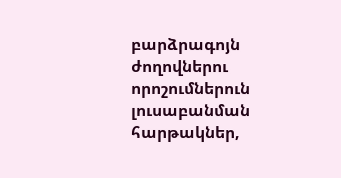բարձրագոյն ժողովներու որոշումներուն լուսաբանման հարթակներ,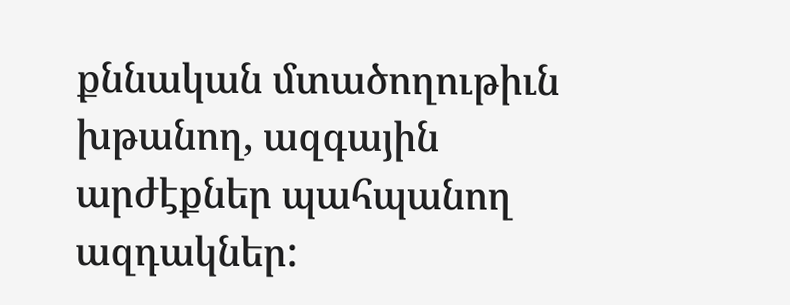քննական մտածողութիւն խթանող, ազգային արժէքներ պահպանող ազդակներ: